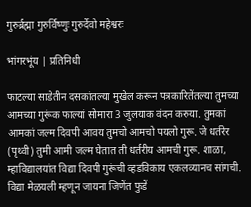गुरुर्ब्रह्मा गुरुर्विष्णुः गुरुर्देवो महेश्वरः

भांगरभूंय | प्रतिनिधी

फाटल्या साडेतीन दसकांतल्या मुखेल करून पत्रकारितेंतल्या तुमच्या आमच्या गुरूंक फाल्यां सोमारा 3 जुलयाक वंदन करुया. तुमकां आमकां जल्म दिवपी आवय तुमचो आमचो पयलो गुरू. जे धर्तरेर (पृथ्वी) तुमी आमी जल्म घेतात ती धर्तरीय आमची गुरू. शाळा, म्हाविद्यालयांत विद्या दिवपी गुरूंची व्हडविकाय एकलव्यानच सांगची. विद्या मेळयली म्हणून जायना जिणेंत फुडें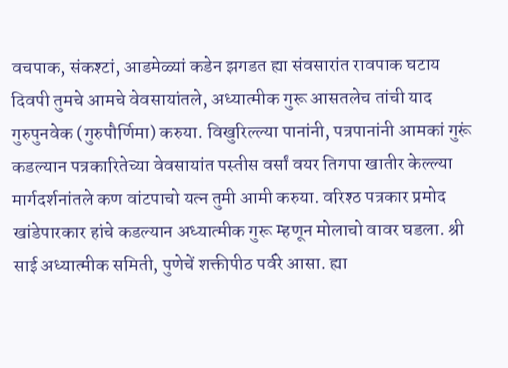वचपाक, संकश्टां, आडमेळ्यां कडेन झगडत ह्या संवसारांत रावपाक घटाय दिवपी तुमचे आमचे वेवसायांतले, अध्यात्मीक गुरू आसतलेच तांची याद गुरुपुनवेक (गुरुपौर्णिमा) करुया. विखुरिल्ल्या पानांनी, पत्रपानांनी आमकां गुरूं कडल्यान पत्रकारितेच्या वेवसायांत पस्तीस वर्सां वयर तिगपा खातीर केल्ल्या मार्गदर्शनांतले कण वांटपाचो यत्न तुमी आमी करुया. वरिश्ठ पत्रकार प्रमोद खांडेपारकार हांचे कडल्यान अध्यात्मीक गुरू म्हणून मोलाचो वावर घडला. श्री साई अध्यात्मीक समिती, पुणेचें शक्तीपीठ पर्वरे आसा. ह्या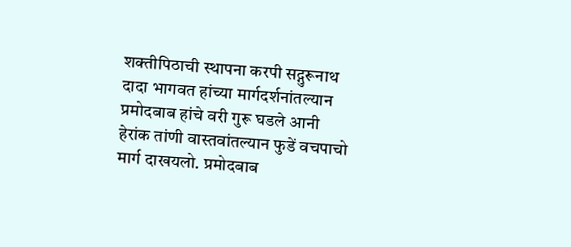शक्तीपिठाची स्थापना करपी सद्गुरूनाथ दादा भागवत हांच्या मार्गदर्शनांतल्यान प्रमोदबाब हांचे वरी गुरू घडले आनी हेरांक तांणी वास्तवांतल्यान फुडें वचपाचो मार्ग दाखयलो. प्रमोदबाब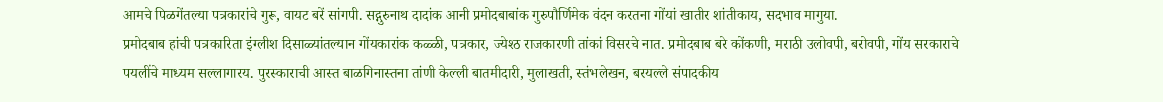आमचे पिळगेंतल्या पत्रकारांचे गुरू, वायट बरें सांगपी. सद्गुरुनाथ दादांक आनी प्रमोदबाबांक गुरुपौर्णिमेक वंदन करतना गोंयां खातीर शांतीकाय, सदभाव मागुया.
प्रमोदबाब हांची पत्रकारिता इंग्लीश दिसाळ्यांतल्यान गोंयकारांक कळ्ळी, पत्रकार, ज्येश्ठ राजकारणी तांकां विसरचे नात. प्रमोदबाब बरे कोंकणी, मराठी उलोवपी, बरोवपी, गोंय सरकाराचे पयलींचे माध्यम सल्लागारय. पुरस्काराची आस्त बाळगिनास्तना तांणी केल्ली बातमीदारी, मुलाखती, स्तंभलेखन, बरयल्ले संपादकीय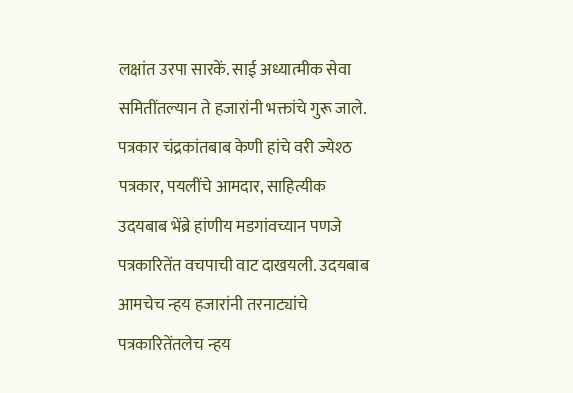लक्षांत उरपा सारकें. साई अध्यात्मीक सेवा समितींतल्यान ते हजारांनी भक्तांचे गुरू जाले.
पत्रकार चंद्रकांतबाब केणी हांचे वरी ज्येश्ठ पत्रकार, पयलींचे आमदार, साहित्यीक उदयबाब भेंब्रे हांणीय मडगांवच्यान पणजे पत्रकारितेंत वचपाची वाट दाखयली. उदयबाब आमचेच न्हय हजारांनी तरनाट्यांचे पत्रकारितेंतलेच न्हय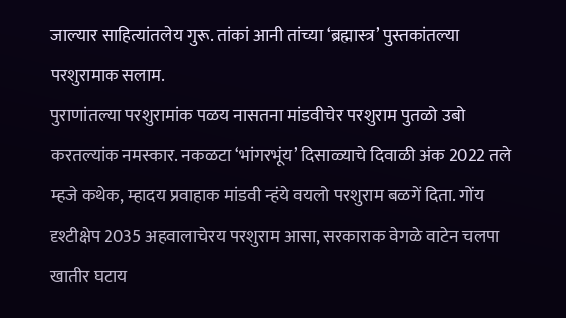जाल्यार साहित्यांतलेय गुरू. तांकां आनी तांच्या ‘ब्रह्मास्त्र’ पुस्तकांतल्या परशुरामाक सलाम.
पुराणांतल्या परशुरामांक पळय नासतना मांडवीचेर परशुराम पुतळो उबो करतल्यांक नमस्कार. नकळटा ‘भांगरभूंय’ दिसाळ्याचे दिवाळी अंक 2022 तले म्हजे कथेक, म्हादय प्रवाहाक मांडवी न्हंये वयलो परशुराम बळगें दिता. गोंय दृश्टीक्षेप 2035 अहवालाचेरय परशुराम आसा, सरकाराक वेगळे वाटेन चलपा खातीर घटाय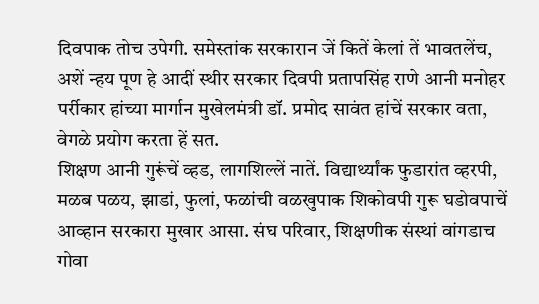दिवपाक तोच उपेगी. समेस्तांक सरकारान जें कितें केलां तें भावतलेंच, अशें न्हय पूण हे आदीं स्थीर सरकार दिवपी प्रतापसिंह राणे आनी मनोहर पर्रीकार हांच्या मार्गान मुखेलमंत्री डॉ. प्रमोद सावंत हांचें सरकार वता, वेगळे प्रयोग करता हें सत.
शिक्षण आनी गुरूंचें व्हड, लागशिल्लें नातें. विद्यार्थ्यांक फुडारांत व्हरपी, मळब पळय, झाडां, फुलां, फळांची वळखुपाक शिकोवपी गुरू घडोवपाचें आव्हान सरकारा मुखार आसा. संघ परिवार, शिक्षणीक संस्थां वांगडाच गोवा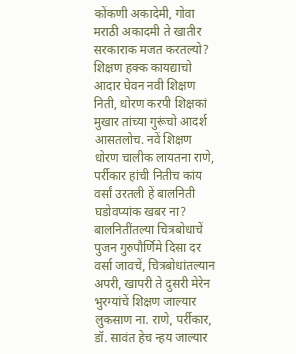कोंकणी अकादेमी, गोवा मराठी अकादमी ते खातीर सरकाराक मजत करतल्यो?
शिक्षण हक्क कायद्याचो आदार घेवन नवी शिक्षण निती, धोरण करपी शिक्षकां मुखार तांच्या गुरूंचो आदर्श आसतलोच. नवें शिक्षण धोरण चालीक लायतना राणे, पर्रीकार हांची नितीच कांय वर्सां उरतली हें बालनिती घडोवप्यांक खबर ना? बालनितींतल्या चित्रबोधाचें पुजन गुरुपौर्णिमे दिसा दर वर्सा जावचें, चित्रबोधांतल्यान अपरी, खापरी ते दुसरी मेरेन भुरग्यांचें शिक्षण जाल्यार लुकसाण ना. राणे, पर्रीकार, डॉ. सावंत हेच न्हय जाल्यार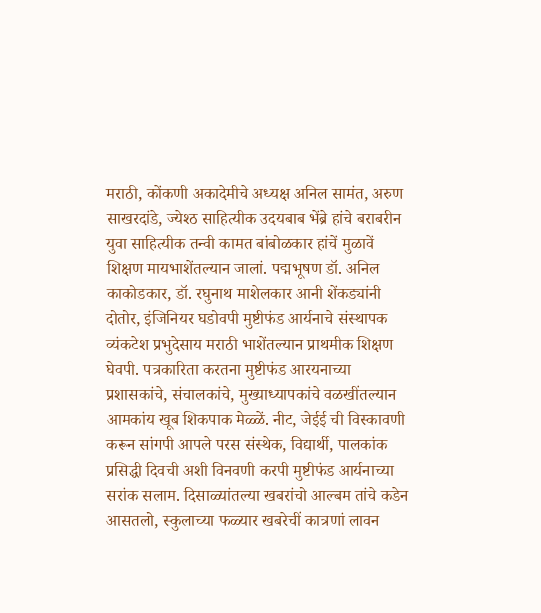मराठी, कोंकणी अकादेमीचे अध्यक्ष अनिल सामंत, अरुण साखरदांडे, ज्येश्ठ साहित्यीक उदयबाब भेंब्रे हांचे बराबरीन युवा साहित्यीक तन्वी कामत बांबोळकार हांचें मुळावें शिक्षण मायभाशेंतल्यान जालां. पद्मभूषण डॉ. अनिल काकोडकार, डॉ. रघुनाथ माशेलकार आनी शेंकड्यांनी दोतोर, इंजिनियर घडोवपी मुष्टीफंड आर्यनाचे संस्थापक व्यंकटेश प्रभुदेसाय मराठी भाशेंतल्यान प्राथमीक शिक्षण घेवपी. पत्रकारिता करतना मुष्टीफंड आरयनाच्या प्रशासकांचे, संचालकांचे, मुख्याध्यापकांचे वळखींतल्यान आमकांय खूब शिकपाक मेळ्ळें. नीट, जेईई ची विस्कावणी करून सांगपी आपले परस संस्थेक, विद्यार्थी, पालकांक प्रसिद्धी दिवची अशी विनवणी करपी मुष्टीफंड आर्यनाच्या सरांक सलाम. दिसाळ्यांतल्या खबरांचो आल्बम तांचे कडेन आसतलो, स्कुलाच्या फळ्यार खबरेचीं कात्रणां लावन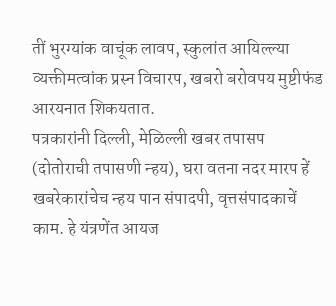तीं भुरग्यांक वाचूंक लावप, स्कुलांत आयिल्ल्या व्यक्तीमत्वांक प्रस्न विचारप, खबरो बरोवपय मुष्टीफंड आरयनात शिकयतात.
पत्रकारांनी दिल्ली, मेळिल्ली खबर तपासप (दोतोराची तपासणी न्हय), घरा वतना नदर मारप हें खबरेकारांचेच न्हय पान संपादपी, वृत्तसंपादकाचें काम. हे यंत्रणेंत आयज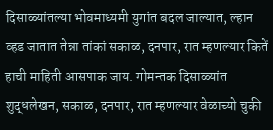दिसाळ्यांतल्या भोवमाध्यमी युगांत बदल जाल्यात, ल्हान व्हड जातात तेन्ना तांकां सकाळ, दनपार, रात म्हणल्यार कितें हाची माहिती आसपाक जाय. गोमन्तक दिसाळ्यांत शुद्धलेखन, सकाळ, दनपार, रात म्हणल्यार वेळाच्यो चुकी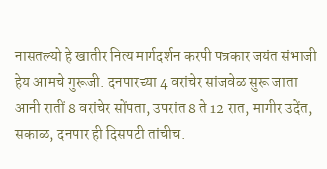नासतल्यो हे खातीर नित्य मार्गदर्शन करपी पत्रकार जयंत संभाजी हेय आमचे गुरूजी. दनपारच्या 4 वरांचेर सांजवेळ सुरू जाता आनी रातीं 8 वरांचेर सोंपता, उपरांत 8 ते 12 रात, मागीर उदेंत, सकाळ, दनपार ही दिसपटी तांचीच.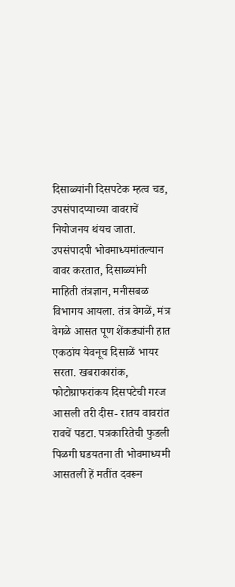दिसाळ्यांनी दिसपटेक म्हत्व चड, उपसंपादप्याच्या वावराचें नियोजनय थंयच जाता. उपसंपादपी भोवमाध्यमांतल्यान वावर करतात, दिसाळ्यांनी माहिती तंत्रज्ञान, मनीसबळ विभागय आयला. तंत्र वेगळें, मंत्र वेगळे आसत पूण शेंकड्यांनी हात एकठांय येवनूच दिसाळें भायर सरता. खबराकारांक, फोटोग्राफरांकय दिसपटेची गरज आसली तरी दीस- रातय वावरांत रावचें पडटा. पत्रकारितेची फुडली पिळगी घडयतना ती भोवमाध्यमी आसतली हें मतींत दवरून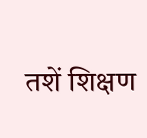तशें शिक्षण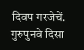दिवप गरजेचें. गुरुपुनवे दिसा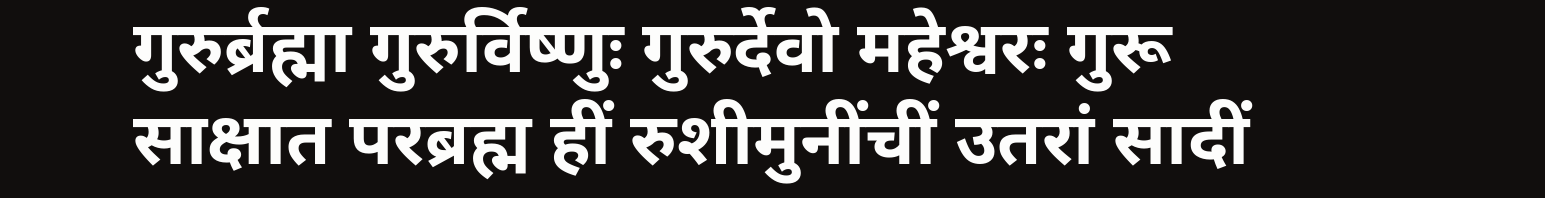गुरुर्ब्रह्मा गुरुर्विष्णुः गुरुर्देवो महेश्वरः गुरू साक्षात परब्रह्म हीं रुशीमुनींचीं उतरां सादीं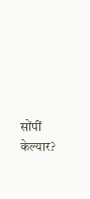सोंपीं
केल्यार?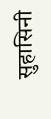सुहासिनी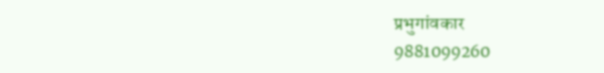प्रभुगांवकार
9881099260